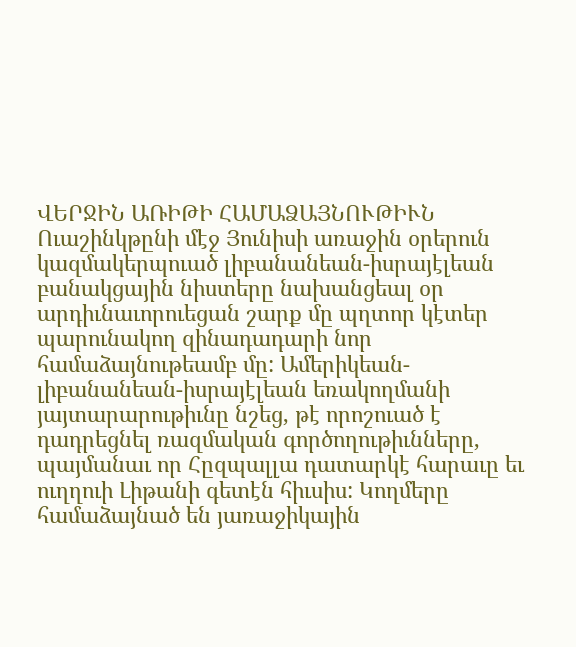ՎԵՐՋԻՆ ԱՌԻԹԻ ՀԱՄԱՁԱՅՆՈՒԹԻՒՆ
Ուաշինկթընի մէջ Յունիսի առաջին օրերուն կազմակերպուած լիբանանեան-իսրայէլեան բանակցային նիստերը նախանցեալ օր արդիւնաւորուեցան շարք մը պղտոր կէտեր պարունակող զինադադարի նոր համաձայնութեամբ մը: Ամերիկեան-լիբանանեան-իսրայէլեան եռակողմանի յայտարարութիւնը նշեց, թէ որոշուած է դադրեցնել ռազմական գործողութիւնները, պայմանաւ որ Հըզպալլա դատարկէ հարաւը եւ ուղղուի Լիթանի գետէն հիւսիս: Կողմերը համաձայնած են յառաջիկային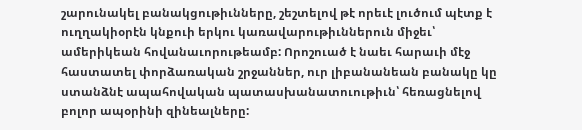շարունակել բանակցութիւնները, շեշտելով թէ որեւէ լուծում պէտք է ուղղակիօրէն կնքուի երկու կառավարութիւններուն միջեւ՝ ամերիկեան հովանաւորութեամբ: Որոշուած է նաեւ հարաւի մէջ հաստատել փորձառական շրջաններ, ուր լիբանանեան բանակը կը ստանձնէ ապահովական պատասխանատուութիւն՝ հեռացնելով բոլոր ապօրինի զինեալները: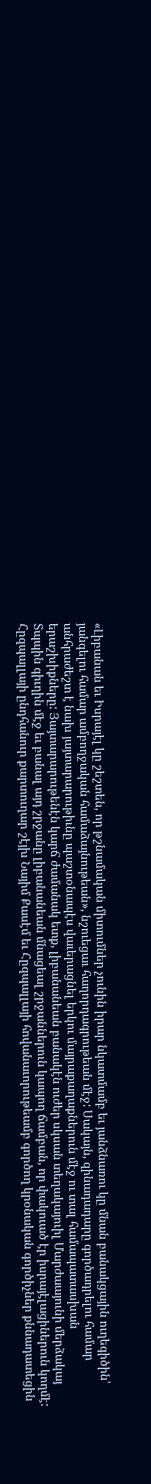«Լիբանան եւ Իսրայէլ կը շեշտեն, որ թշնամական միտումներ չունին իրար նկատմամբ եւ յանձնառու կը մնան բանակցային ուղեգիծին՝ յանգելու համար ամբողջական համաձայնութեան», նշուեցաւ հաղորդագրութեան մէջ: Սակայն, զինադադարը գործադրելու համար անհրաժեշտ է նախ յայտարարութիւնը պաշտօնապէս վաւերացնել երկու մայրաքաղաքներուն մէջ ու տալ համապատասխան երաշխիքները: Յայտարարութենէն կարճ ժամանակ ետք, լիբանանեան բանակէն ուժեր սկսան տեղակայուիլ Մարժաայունի մերձակայ Տպպին գիւղին մէջ եւ բանալ այդ շրջանը լիբանանեան մնացեալ շրջաններուն կապող ճամբան, որ փակուած էր իսրայէլացիներուն կողմէ: Հըզպալլայի ընդհանուր քարտուղար շէյխ Նայիմ Քասէմ եւ Հըզպալլայի հովանաւորութեամբ գործող կրօնական գործիչներ քննադատեցին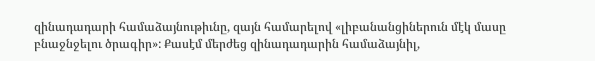զինադադարի համաձայնութիւնը, զայն համարելով «լիբանանցիներուն մէկ մասը բնաջնջելու ծրագիր»: Քասէմ մերժեց զինադադարին համաձայնիլ,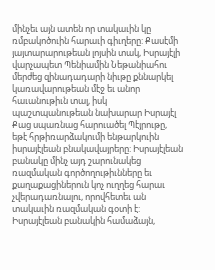մինչեւ այն ատեն որ տակաւին կը ռմբակոծուին հարաւի գիւղերը: Քասէմի յայտարարութեան լոյսին տակ, Իսրայէլի վարչապետ Պենիամին Նեթանիահու մերժեց զինադադարի նիւթը քննարկել կառավարութեան մէջ եւ անոր հաւանութիւն տալ, իսկ պաշտպանութեան նախարար Իսրայէլ Քաց սպառնաց հարուածել Պէյրութը, եթէ հրթիռարձակումի ենթարկուին իսրայէլեան բնակավայրերը: Իսրայէլեան բանակը մինչ այդ շարունակեց ռազմական գործողութիւնները եւ քաղաքացիներուն կոչ ուղղեց հարաւ չվերադառնալու, որովհետեւ ան տակաւին ռազմական գօտի է: Իսրայէլեան բանակին համաձայն,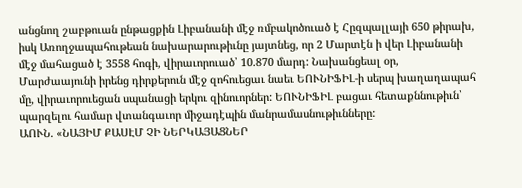անցնող շաբթուան ընթացքին Լիբանանի մէջ ռմբակոծուած է Հըզպալլայի 650 թիրախ, իսկ Առողջապահութեան նախարարութիւնը յայտնեց, որ 2 Մարտէն ի վեր Լիբանանի մէջ մահացած է 3558 հոգի, վիրաւորուած՝ 10.870 մարդ: Նախանցեալ օր, Մարժաայունի իրենց դիրքերուն մէջ զոհուեցաւ նաեւ ԵՈՒՆԻՖԻԼ-ի սերպ խաղաղապահ մը, վիրաւորուեցան սպանացի երկու զինուորներ: ԵՈՒՆԻՖԻԼ բացաւ հետաքննութիւն՝ պարզելու համար վտանգաւոր միջադէպին մանրամասնութիւնները:
ԱՈՒՆ. «ՆԱՅԻՄ ՔԱՍԷՄ ՉԻ ՆԵՐԿԱՅԱՑՆԵՐ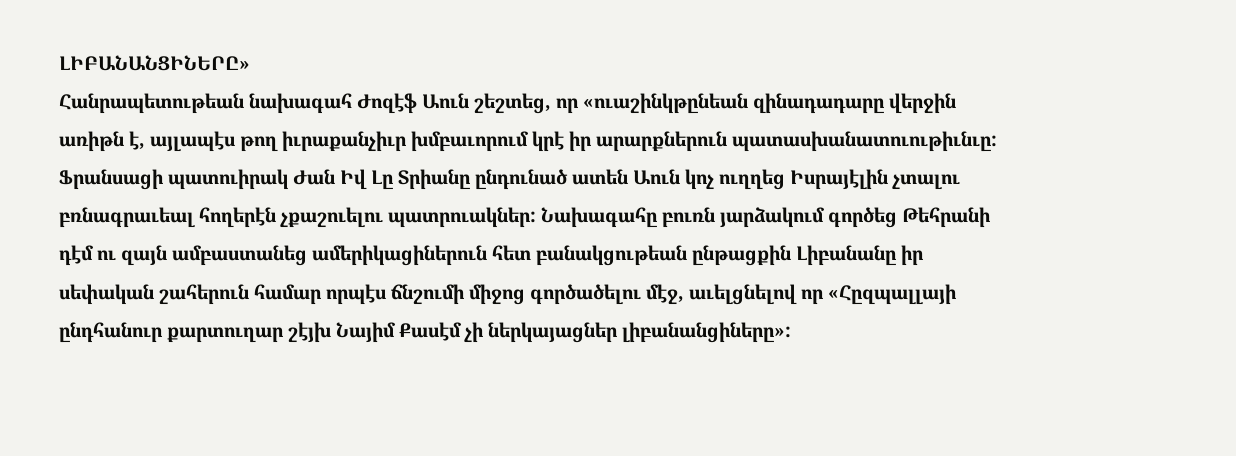ԼԻԲԱՆԱՆՑԻՆԵՐԸ»
Հանրապետութեան նախագահ Ժոզէֆ Աուն շեշտեց, որ «ուաշինկթընեան զինադադարը վերջին առիթն է, այլապէս թող իւրաքանչիւր խմբաւորում կրէ իր արարքներուն պատասխանատուութիւնւը: Ֆրանսացի պատուիրակ Ժան Իվ Լը Տրիանը ընդունած ատեն Աուն կոչ ուղղեց Իսրայէլին չտալու բռնագրաւեալ հողերէն չքաշուելու պատրուակներ: Նախագահը բուռն յարձակում գործեց Թեհրանի դէմ ու զայն ամբաստանեց ամերիկացիներուն հետ բանակցութեան ընթացքին Լիբանանը իր սեփական շահերուն համար որպէս ճնշումի միջոց գործածելու մէջ, աւելցնելով որ «Հըզպալլայի ընդհանուր քարտուղար շէյխ Նայիմ Քասէմ չի ներկայացներ լիբանանցիները»: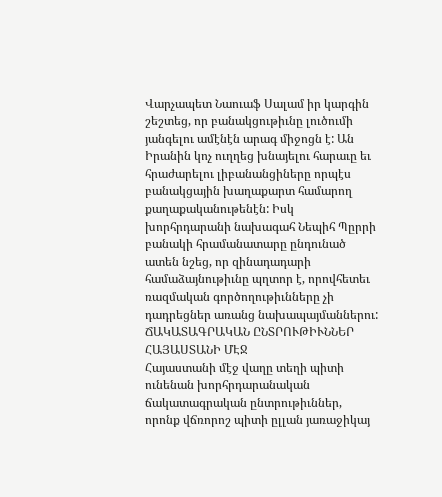Վարչապետ Նաուաֆ Սալամ իր կարգին շեշտեց, որ բանակցութիւնը լուծումի յանգելու ամէնէն արագ միջոցն է: Ան Իրանին կոչ ուղղեց խնայելու հարաւը եւ հրաժարելու լիբանանցիները որպէս բանակցային խաղաքարտ համարող քաղաքականութենէն: Իսկ խորհրդարանի նախագահ Նեպիհ Պըրրի բանակի հրամանատարը ընդունած ատեն նշեց, որ զինադադարի համաձայնութիւնը պղտոր է, որովհետեւ ռազմական գործողութիւնները չի դադրեցներ առանց նախապայմաններու:
ՃԱԿԱՏԱԳՐԱԿԱՆ ԸՆՏՐՈՒԹԻՒՆՆԵՐ ՀԱՅԱՍՏԱՆԻ ՄԷՋ
Հայաստանի մէջ վաղը տեղի պիտի ունենան խորհրդարանական ճակատագրական ընտրութիւններ, որոնք վճռորոշ պիտի ըլլան յառաջիկայ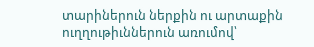տարիներուն ներքին ու արտաքին ուղղութիւններուն առումով՝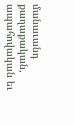մանաւանդ քաղաքական, ապահովական եւ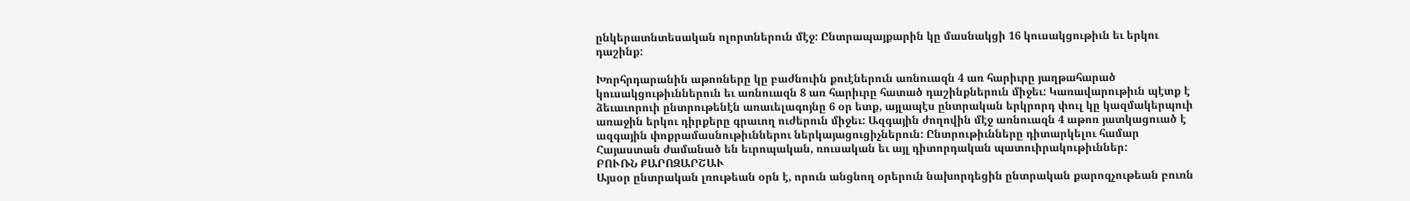ընկերատնտեսական ոլորտներուն մէջ: Ընտրապայքարին կը մասնակցի 16 կուսակցութիւն եւ երկու դաշինք:

Խորհրդարանին աթոռները կը բաժնուին քուէներուն առնուազն 4 առ հարիւրը յաղթահարած կուսակցութիւններուն եւ առնուազն 8 առ հարիւրը հատած դաշինքներուն միջեւ: Կառավարութիւն պէտք է ձեւաւորուի ընտրութենէն առաւելագոյնը 6 օր ետք, այլապէս ընտրական երկրորդ փուլ կը կազմակերպուի առաջին երկու դիրքերը գրաւող ուժերուն միջեւ: Ազգային ժողովին մէջ առնուազն 4 աթոռ յատկացուած է ազգային փոքրամասնութիւններու ներկայացուցիչներուն: Ընտրութիւնները դիտարկելու համար Հայաստան ժամանած են եւրոպական, ռուսական եւ այլ դիտորդական պատուիրակութիւններ:
ԲՈՒՌՆ ՔԱՐՈԶԱՐՇԱՒ
Այսօր ընտրական լռութեան օրն է, որուն անցնող օրերուն նախորդեցին ընտրական քարոզչութեան բուռն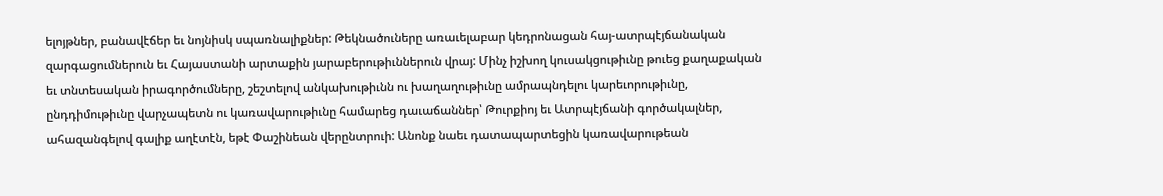ելոյթներ, բանավէճեր եւ նոյնիսկ սպառնալիքներ: Թեկնածուները առաւելաբար կեդրոնացան հայ-ատրպէյճանական զարգացումներուն եւ Հայաստանի արտաքին յարաբերութիւններուն վրայ: Մինչ իշխող կուսակցութիւնը թուեց քաղաքական եւ տնտեսական իրագործումները, շեշտելով անկախութիւնն ու խաղաղութիւնը ամրապնդելու կարեւորութիւնը, ընդդիմութիւնը վարչապետն ու կառավարութիւնը համարեց դաւաճաններ՝ Թուրքիոյ եւ Ատրպէյճանի գործակալներ, ահազանգելով գալիք աղէտէն, եթէ Փաշինեան վերընտրուի: Անոնք նաեւ դատապարտեցին կառավարութեան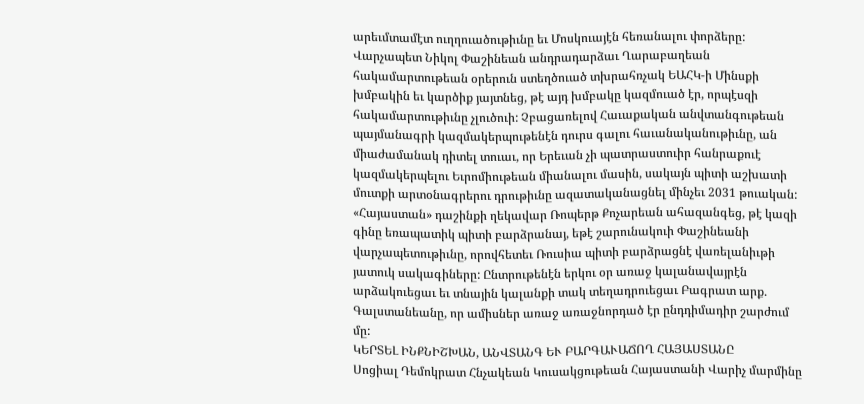արեւմտամէտ ուղղուածութիւնը եւ Մոսկուայէն հեռանալու փորձերը: Վարչապետ Նիկոլ Փաշինեան անդրադարձաւ Ղարաբաղեան հակամարտութեան օրերուն ստեղծուած տխրահռչակ ԵԱՀԿ-ի Մինսքի խմբակին եւ կարծիք յայտնեց, թէ այդ խմբակը կազմուած էր, որպէսզի հակամարտութիւնը չլուծուի: Չբացառելով Հաւաքական անվտանգութեան պայմանագրի կազմակերպութենէն դուրս գալու հաւանականութիւնը, ան միաժամանակ դիտել տուաւ, որ Երեւան չի պատրաստուիր հանրաքուէ կազմակերպելու Եւրոմիութեան միանալու մասին, սակայն պիտի աշխատի մուտքի արտօնագրերու դրութիւնը ազատականացնել մինչեւ 2031 թուական: «Հայաստան» դաշինքի ղեկավար Ռոպերթ Քոչարեան ահազանգեց, թէ կազի գինը եռապատիկ պիտի բարձրանայ, եթէ շարունակուի Փաշինեանի վարչապետութիւնը, որովհետեւ Ռուսիա պիտի բարձրացնէ վառելանիւթի յատուկ սակագիները: Ընտրութենէն երկու օր առաջ կալանավայրէն արձակուեցաւ եւ տնային կալանքի տակ տեղադրուեցաւ Բագրատ արք. Գալստանեանը, որ ամիսներ առաջ առաջնորդած էր ընդդիմադիր շարժում մը:
ԿԵՐՏԵԼ ԻՆՔՆԻՇԽԱՆ, ԱՆՎՏԱՆԳ ԵՒ ԲԱՐԳԱՒԱՃՈՂ ՀԱՅԱՍՏԱՆԸ
Սոցիալ Դեմոկրատ Հնչակեան Կուսակցութեան Հայաստանի Վարիչ մարմինը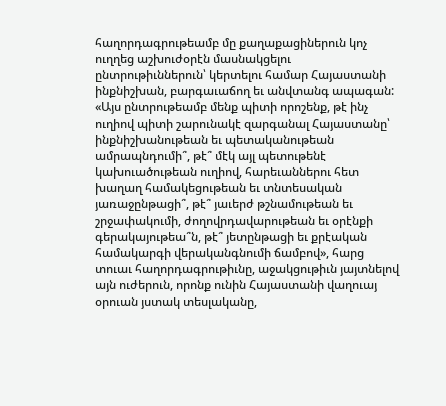հաղորդագրութեամբ մը քաղաքացիներուն կոչ ուղղեց աշխուժօրէն մասնակցելու ընտրութիւններուն՝ կերտելու համար Հայաստանի ինքնիշխան, բարգաւաճող եւ անվտանգ ապագան: «Այս ընտրութեամբ մենք պիտի որոշենք, թէ ինչ ուղիով պիտի շարունակէ զարգանալ Հայաստանը՝ ինքնիշխանութեան եւ պետականութեան ամրապնդումի՞, թէ՞ մէկ այլ պետութենէ կախուածութեան ուղիով, հարեւաններու հետ խաղաղ համակեցութեան եւ տնտեսական յառաջընթացի՞, թէ՞ յաւերժ թշնամութեան եւ շրջափակումի, ժողովրդավարութեան եւ օրէնքի գերակայութեա՞ն, թէ՞ յետընթացի եւ քրէական համակարգի վերականգնումի ճամբով», հարց տուաւ հաղորդագրութիւնը, աջակցութիւն յայտնելով այն ուժերուն, որոնք ունին Հայաստանի վաղուայ օրուան յստակ տեսլականը,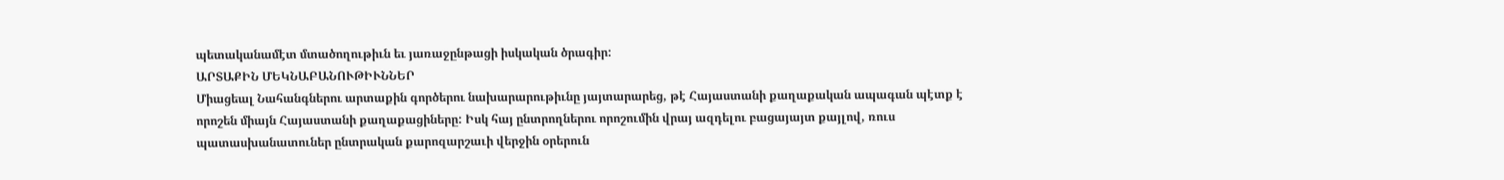պետականամէտ մտածողութիւն եւ յառաջընթացի իսկական ծրագիր:
ԱՐՏԱՔԻՆ ՄԵԿՆԱԲԱՆՈՒԹԻՒՆՆԵՐ
Միացեալ Նահանգներու արտաքին գործերու նախարարութիւնը յայտարարեց, թէ Հայաստանի քաղաքական ապագան պէտք է որոշեն միայն Հայաստանի քաղաքացիները: Իսկ հայ ընտրողներու որոշումին վրայ ազդելու բացայայտ քայլով, ռուս պատասխանատուներ ընտրական քարոզարշաւի վերջին օրերուն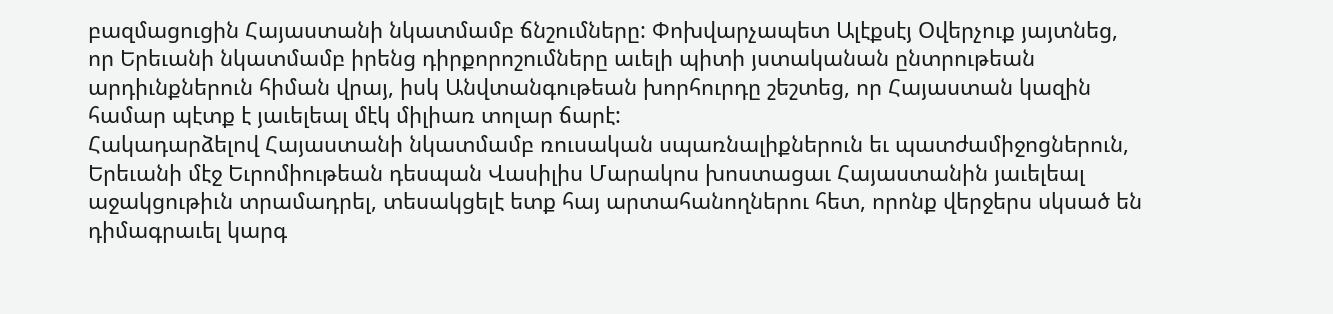բազմացուցին Հայաստանի նկատմամբ ճնշումները: Փոխվարչապետ Ալէքսէյ Օվերչուք յայտնեց, որ Երեւանի նկատմամբ իրենց դիրքորոշումները աւելի պիտի յստականան ընտրութեան արդիւնքներուն հիման վրայ, իսկ Անվտանգութեան խորհուրդը շեշտեց, որ Հայաստան կազին համար պէտք է յաւելեալ մէկ միլիառ տոլար ճարէ:
Հակադարձելով Հայաստանի նկատմամբ ռուսական սպառնալիքներուն եւ պատժամիջոցներուն, Երեւանի մէջ Եւրոմիութեան դեսպան Վասիլիս Մարակոս խոստացաւ Հայաստանին յաւելեալ աջակցութիւն տրամադրել, տեսակցելէ ետք հայ արտահանողներու հետ, որոնք վերջերս սկսած են դիմագրաւել կարգ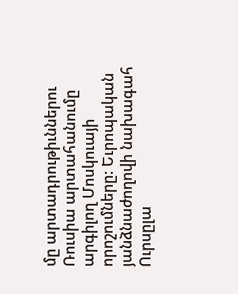մը արտադրութիւններու Ռուսիա արտահանումը արգիլող Մոսկուայի որոշումները: Եւրոպական յանձնաժողովի նախագահ Ուրսըլա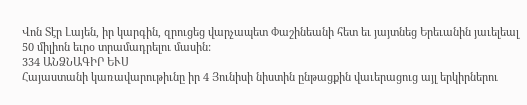Վոն Տէր Լայեն, իր կարգին, զրուցեց վարչապետ Փաշինեանի հետ եւ յայտնեց Երեւանին յաւելեալ 50 միլիոն եւրօ տրամադրելու մասին:
334 ԱՆՁՆԱԳԻՐ ԵՒՍ
Հայաստանի կառավարութիւնը իր 4 Յունիսի նիստին ընթացքին վաւերացուց այլ երկիրներու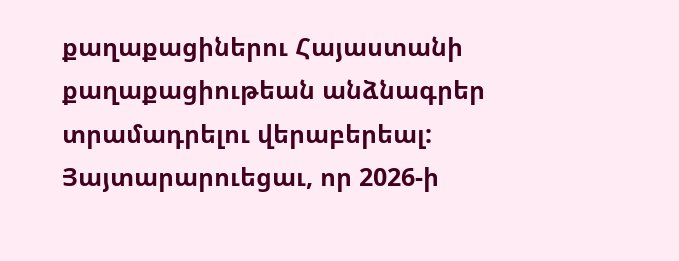քաղաքացիներու Հայաստանի քաղաքացիութեան անձնագրեր տրամադրելու վերաբերեալ: Յայտարարուեցաւ, որ 2026-ի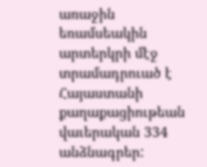առաջին եռամսեակին արտերկրի մէջ տրամադրուած է Հայաստանի քաղաքացիութեան վաւերական 334 անձնագրեր: